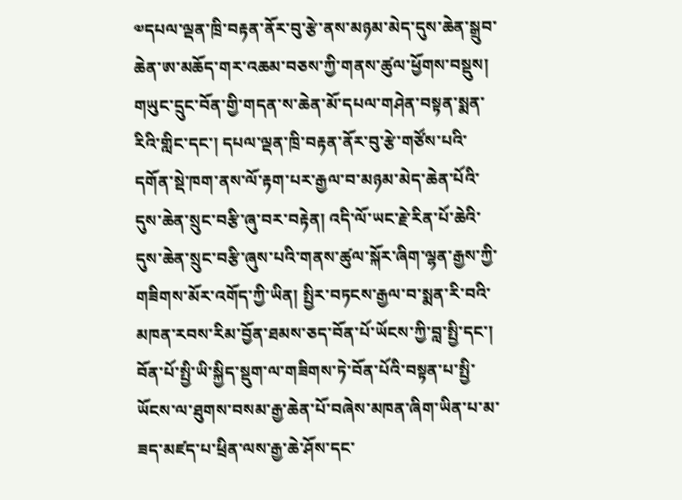༧དཔལ་ལྡན་ཁྲི་བརྟན་ནོར་བུ་རྩེ་ནས་མཉམ་མེད་དུས་ཆེན་སྒྲུབ་ཆེན་ཨ་མཆོད་གར་འཆམ་བཅས་ཀྱི་གནས་ཚུལ་ཕྱོགས་བསྡུས།
གཡུང་དྲུང་བོན་གྱི་གདན་ས་ཆེན་མོ་དཔལ་གཤེན་བསྟན་སྨན་རིའི་གླིང་དང་། དཔལ་ལྡན་ཁྲི་བརྟན་ནོར་བུ་རྩེ་གཙོས་པའི་དགོན་སྡེ་ཁག་ནས་ལོ་རྟག་པར་རྒྱལ་བ་མཉམ་མེད་ཆེན་པོའི་དུས་ཆེན་སྲུང་བརྩི་ཞུ་བར་བརྟེན། འདི་ལོ་ཡང་རྗེ་རིན་པོ་ཆེའི་དུས་ཆེན་སྲུང་བརྩི་ཞུས་པའི་གནས་ཚུལ་སྐོར་ཞིག་ལྷན་རྒྱས་ཀྱི་གཟིགས་མོར་འགོད་ཀྱི་ཡིན། སྤྱིར་བཏངས་རྒྱལ་བ་སྨན་རི་བའི་མཁན་རབས་རིམ་བྱོན་ཐམས་ཅད་བོན་པོ་ཡོངས་ཀྱི་བླ་སྤྱི་དང་། བོན་པོ་སྤྱི་ཡི་སྐྱིད་སྡུག་ལ་གཟིགས་ཏེ་བོན་པོའི་བསྟན་པ་སྤྱི་ཡོངས་ལ་ཐུགས་བསམ་རྒྱ་ཆེན་པོ་བཞེས་མཁན་ཞིག་ཡིན་པ་མ་ཟད་མཛད་པ་ཕྲིན་ལས་རྒྱ་ཆེ་ཤོས་དང་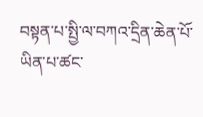བསྟན་པ་སྤྱི་ལ་བཀའ་དྲིན་ཆེན་པོ་ཡིན་པ་ཚང་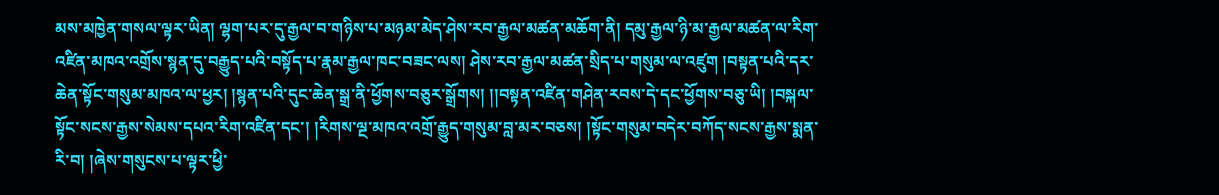མས་མཁྱེན་གསལ་ལྟར་ཡིན། ལྷག་པར་དུ་རྒྱལ་བ་གཉིས་པ་མཉམ་མེད་ཤེས་རབ་རྒྱལ་མཚན་མཆོག་ནི། དམུ་རྒྱལ་ཉི་མ་རྒྱལ་མཚན་ལ་རིག་འཛིན་མཁའ་འགྲོས་སྙན་དུ་བརྒྱུད་པའི་བསྟོད་པ་རྣམ་རྒྱལ་ཁང་བཟང་ལས། ཤེས་རབ་རྒྱལ་མཚན་སྲིད་པ་གསུམ་ལ་འཛུག །བསྟན་པའི་དར་ཆེན་སྟོང་གསུམ་མཁའ་ལ་ཕྱར། །སྙན་པའི་དུང་ཆེན་སྒྲ་ནི་ཕྱོགས་བཅུར་སྒྲོགས། །།བསྟན་འཛིན་གཤེན་རབས་དེ་དང་ཕྱོགས་བཅུ་ཡི། །བསྐལ་སྟོང་སངས་རྒྱས་སེམས་དཔའ་རིག་འཛིན་དང་། །རིགས་ལྔ་མཁའ་འགྲོ་རྒྱུད་གསུམ་བླ་མར་བཅས། །སྟོང་གསུམ་བདེར་བཀོད་སངས་རྒྱས་སྨན་རི་བ། །ཞེས་གསུངས་པ་ལྟར་ཕྱི་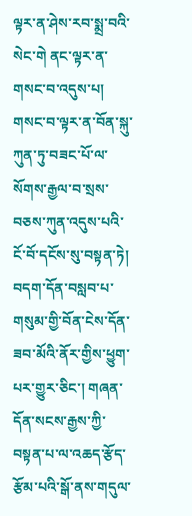ལྟར་ན་ཤེས་རབ་སྨྲ་བའི་སེང་གེ ནང་ལྟར་ན་གསང་བ་འདུས་པ། གསང་བ་ལྟར་ན་བོན་སྐུ་ཀུན་ཏུ་བཟང་པོ་ལ་སོགས་རྒྱལ་བ་སྲས་བཅས་ཀུན་འདུས་པའི་ངོ་བོ་དངོས་སུ་བསྟན་ཏེ། བདག་དོན་བསླབ་པ་གསུམ་གྱི་བོན་ངེས་དོན་ཟབ་མོའི་ནོར་གྱིས་ཕྱུག་པར་གྱུར་ཅིང་། གཞན་དོན་སངས་རྒྱས་ཀྱི་བསྟན་པ་ལ་འཆད་རྩོད་རྩོམ་པའི་སྒོ་ནས་གདུལ་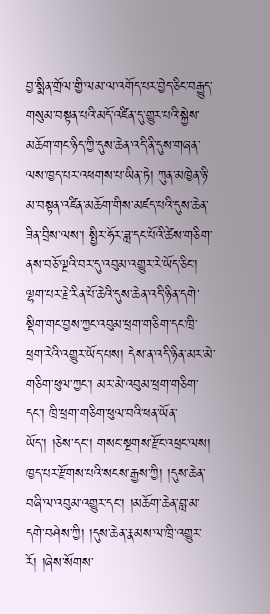བྱ་སྨིན་གྲོལ་གྱི་ལམ་ལ་འགོད་པར་བྱེད་ཅིང་བརྒྱུད་གསུམ་བསྟན་པའི་མདོ་འཛིན་དུ་གྱུར་པའི་སྐྱེས་མཆོག་གང་ཉིད་ཀྱི་དུས་ཆེན་འདི་ནི་དུས་གཞན་ལས་ཁྱད་པར་འཕགས་པ་ཡིན་ཏེ། ཀུན་མཁྱེན་ཉི་མ་བསྟན་འཛིན་མཆོག་གིས་མཛད་པའི་དུས་ཆེན་ཟིན་བྲིས་ལས་། སྤྱིར་ཧོར་ཟླ་དང་པོའི་ཚེས་གཅིག་ནས་བཅོ་ལྔའི་བར་དུ་འབུམ་འགྱུར་རེ་ཡོད་ཅིང་། ལྷག་པར་རྗེ་རིན་པོ་ཆེའི་དུས་ཆེན་འདི་ཉིན་དགེ་སྡིག་གང་བྱས་ཀྱང་འབུམ་ཕྲག་གཅིག་དང་ཁྲི་ཕྲག་རེའི་འགྱུར་ཡོད་པས། དེས་ན་འདི་ཉིན་མར་མེ་གཅིག་ཕུལ་ཀྱང་། མར་མེ་འབུམ་ཕྲག་གཅིག་དང་། ཁྲི་ཕྲག་གཅིག་ཕུལ་བའི་ཕན་ཡོན་ཡོད་། །ཅེས་དང་། གསང་སྔགས་རྫོང་འཕྲང་ལས། ཁྱད་པར་རྫོགས་པའི་སངས་རྒྱས་ཀྱི། །དུས་ཆེན་བཞི་ལ་འབུམ་འགྱུར་དང་། །མཆོག་ཆེན་བླ་མ་དགེ་བཤེས་ཀྱི། །དུས་ཆེན་རྣམས་ལ་ཁྲི་འགྱུར་རོ། །ཞེས་སོགས་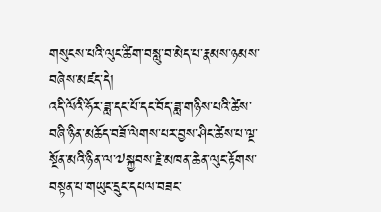གསུངས་པའི་ལུང་ཚིག་བསླུ་བ་མེད་པ་རྣམས་ཉམས་བཞེས་མཛད་དེ།
འདི་ལོའི་ཧོར་ཟླ་དང་པོ་དང་བོད་ཟླ་གཉིས་པའི་ཚེས་བཞི་ཉིན་མཆོད་བཟོ་ལེགས་པར་བྱས་ཤིང་ཚེས་པ་ལྔ་སྔོན་མའི་ཉིན་ལ་༧སྐྱབས་རྗེ་མཁན་ཆེན་ལུང་རྟོགས་བསྟན་པ་གཡུང་དྲུང་དཔལ་བཟང་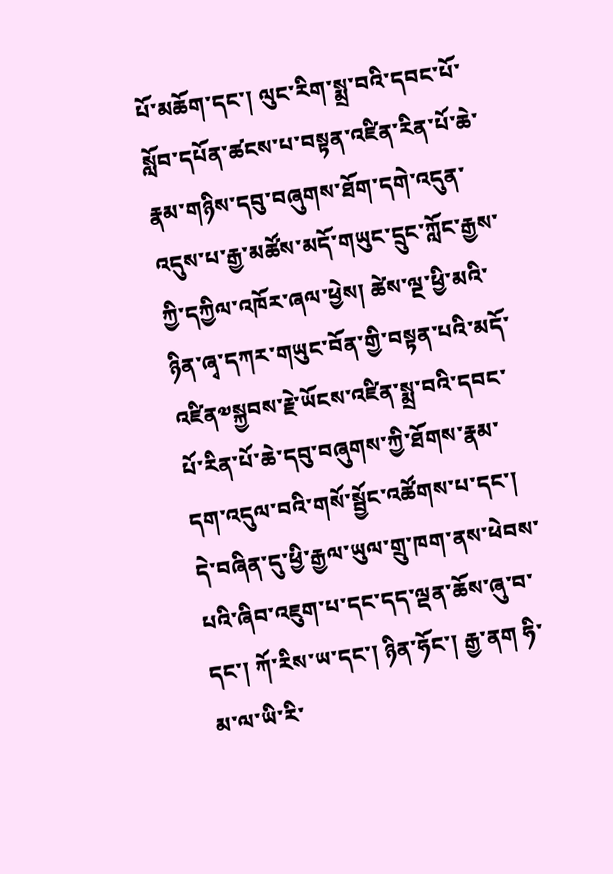པོ་མཆོག་དང་། ལུང་རིག་སྨྲ་བའི་དབང་པོ་སློབ་དཔོན་ཚངས་པ་བསྟན་འཛིན་རིན་པོ་ཆེ་རྣམ་གཉིས་དབུ་བཞུགས་ཐོག་དགེ་འདུན་འདུས་པ་རྒྱ་མཚོས་མདོ་གཡུང་དྲུང་ཀློང་རྒྱས་ཀྱི་དཀྱིལ་འཁོར་ཞལ་ཕྱེས། ཚེས་ལྔ་ཕྱི་མའི་ཉིན་ཞྭ་དཀར་གཡུང་བོན་གྱི་བསྟན་པའི་མདོ་འཛིན༧སྐྱབས་རྗེ་ཡོངས་འཛིན་སྨྲ་བའི་དབང་པོ་རིན་པོ་ཆེ་དབུ་བཞུགས་ཀྱི་ཐོགས་རྣམ་དག་འདུལ་བའི་གསོ་སྦྱོང་འཚོགས་པ་དང་། དེ་བཞིན་དུ་ཕྱི་རྒྱལ་ཡུལ་གྲུ་ཁག་ནས་ཕེབས་པའི་ཞིབ་འཇུག་པ་དང་དད་ལྡན་ཆོས་ཞུ་བ་དང་། ཀོ་རིས་ཡ་དང་། ཉིན་ཧོང་། རྒྱ་ནག ཧི་མ་ལ་ཡི་རི་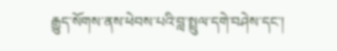རྒྱུད་སོགས་ནས་ཕེབས་པའི་བླ་སྤྲུལ་དགེ་བཤེས་དང་།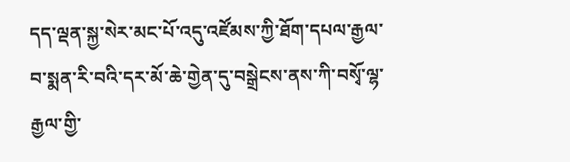དད་ལྡན་སྐྱ་སེར་མང་པོ་འདུ་འཛོམས་ཀྱི་ཐོག་དཔལ་རྒྱལ་བ་སྨན་རི་བའི་དར་མོ་ཆེ་གྱེན་དུ་བསྒྲེངས་ནས་ཀི་བསྭོ་ལྷ་རྒྱལ་གྱི་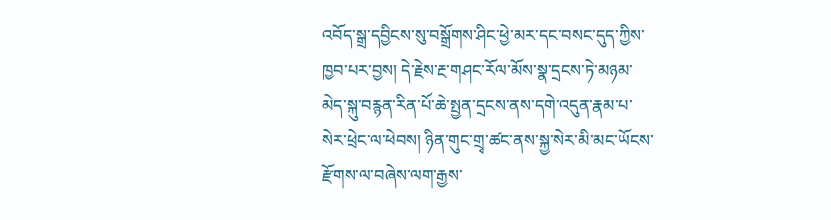འབོད་སྒྲ་དབྱིངས་སུ་བསྒྲོགས་ཤིང་ཕྱེ་མར་དང་བསང་དུད་ཀྱིས་ཁྱབ་པར་བྱས། དེ་རྗེས་རྔ་གཤང་རོལ་མོས་སྣ་དྲངས་ཏེ་མཉམ་མེད་སྐུ་བརྙན་རིན་པོ་ཆེ་སྤྱན་དྲངས་ནས་དགེ་འདུན་རྣམ་པ་སེར་ཕྲེང་ལ་ཕེབས། ཉིན་གུང་གྲྭ་ཚང་ནས་སྐྱ་སེར་མི་མང་ཡོངས་རྫོགས་ལ་བཞེས་ལག་རྒྱས་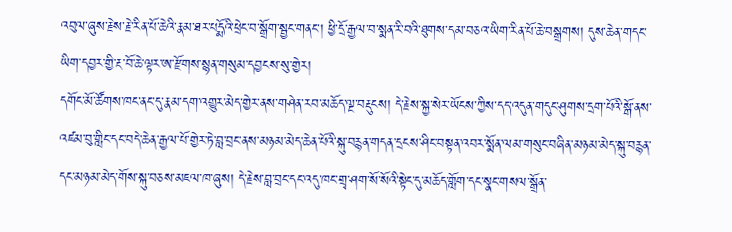འབུལ་ཞུས་རྗེས་རྗེ་རིན་པོ་ཆེའི་རྣམ་ཐར་པདྨོའི་ཕྲེང་བ་སྒྲོག་སྦྱང་གནང་། ཕྱི་དྲོ་རྒྱལ་བ་སྨན་རི་བའི་ཐུགས་དམ་བཅའ་ཡིག་རིན་པོ་ཆེ་བསྒྲགས། དུས་ཆེན་གདང་ཡིག་དབྱར་གྱི་རྔ་བོ་ཆེ་ལྟར་ཨ་རྫོགས་སྙན་གསུམ་དབྱངས་སུ་གྱེར།
དགོང་མོ་ཚོགས་ཁང་ནང་དུ་རྣམ་དག་འགྱུར་མེད་གྱེར་ནས་གཤེན་རབ་མཆོད་ལྔ་བརྡུངས། དེ་རྗེས་སྐྱ་སེར་ཡོངས་ཀྱིས་དད་འདུན་གདུང་ཤུགས་དྲག་པོའི་སྒོ་ནས་འཛམ་བུ་གླིང་དང་བདེ་ཆེན་རྒྱལ་པོ་གྱེར་ཏེ་བླ་བྲང་ནས་མཉམ་མེད་ཆེན་པོའི་སྐུ་བརྙན་གདན་དྲངས་ཤིང་བསྟན་འབར་སྨོན་ལམ་གསུང་བཞིན་མཉམ་མེད་སྐུ་བརྙན་དང་མཉམ་མེད་གོས་སྐུ་བཅས་མཇལ་ཁ་ཞུས། དེ་རྗེས་བླ་བྲང་དང་འདུ་ཁང་གྲྭ་ཤག་སོ་སོའི་སྟེང་དུ་མཆོད་གློག་དང་སྣང་གསལ་སྒྲོན་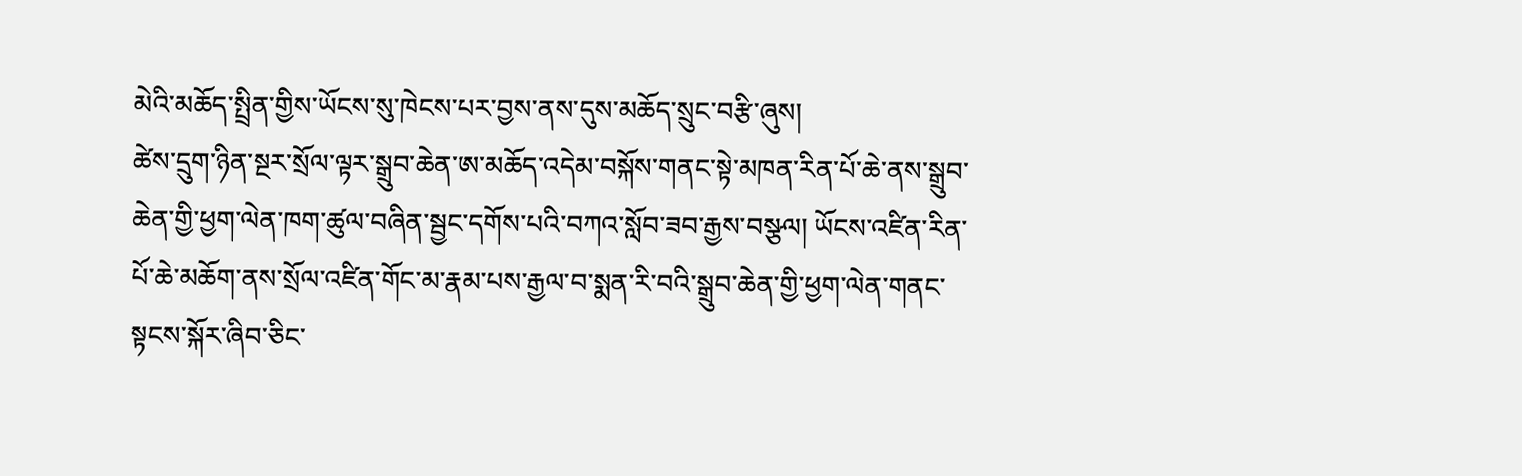མེའི་མཆོད་སྤྲིན་གྱིས་ཡོངས་སུ་ཁེངས་པར་བྱས་ནས་དུས་མཆོད་སྲུང་བརྩི་ཞུས།
ཚེས་དྲུག་ཉིན་སྔར་སྲོལ་ལྟར་སྒྲུབ་ཆེན་ཨ་མཆོད་འདེམ་བསྐོས་གནང་སྟེ་མཁན་རིན་པོ་ཆེ་ནས་སྒྲུབ་ཆེན་གྱི་ཕྱག་ལེན་ཁག་ཚུལ་བཞིན་སྦྱང་དགོས་པའི་བཀའ་སློབ་ཟབ་རྒྱས་བསྩལ། ཡོངས་འཛིན་རིན་པོ་ཆེ་མཆོག་ནས་སྲོལ་འཛིན་གོང་མ་རྣམ་པས་རྒྱལ་བ་སྨན་རི་བའི་སྒྲུབ་ཆེན་གྱི་ཕྱག་ལེན་གནང་སྟངས་སྐོར་ཞིབ་ཅིང་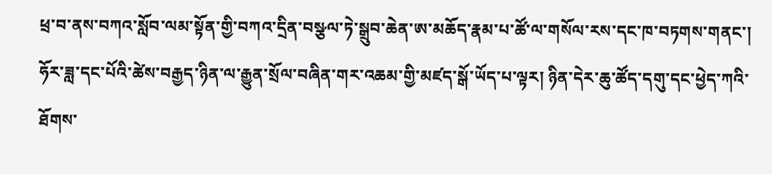ཕྲ་བ་ནས་བཀའ་སློབ་ལམ་སྟོན་གྱི་བཀའ་དྲིན་བསྩལ་ཏེ་སྒྲུབ་ཆེན་ཨ་མཆོད་རྣམ་པ་ཚོ་ལ་གསོལ་རས་དང་ཁ་བཏགས་གནང་།
ཧོར་ཟླ་དང་པོའི་ཚེས་བརྒྱད་ཉིན་ལ་རྒྱུན་སྲོལ་བཞིན་གར་འཆམ་གྱི་མཛད་སྒོ་ཡོད་པ་ལྟར། ཉིན་དེར་ཆུ་ཚོད་དགུ་དང་ཕྱེད་ཀའི་ཐོགས་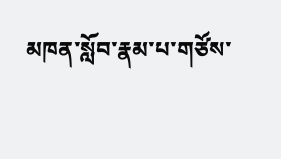མཁན་སློབ་རྣམ་པ་གཙོས་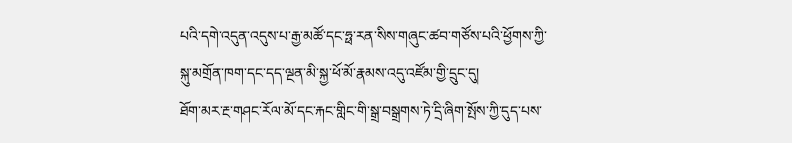པའི་དགེ་འདུན་འདུས་པ་རྒྱ་མཚོ་དང་ཧྥ་རན་སིས་གཞུང་ཚབ་གཙོས་པའི་ཕྱོགས་ཀྱི་སྐུ་མགྲོན་ཁག་དང་དད་ལྔན་མི་སྐྱ་ཕོ་མོ་རྣམས་འདུ་འཛོམ་གྱི་དྲུང་དུ།
ཐོག་མར་རྔ་གཤང་རོལ་མོ་དང་རྐང་གླིང་གི་སྒྲ་བསྒྲགས་ཏེ་དྲི་ཞིག་སྤོས་ཀྱི་དུད་པས་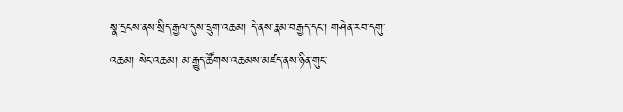སྣ་དྲངས་ནས་སྲིད་རྒྱལ་དུས་དྲུག་འཆམ། དེ་ནས་རྣམ་བརྒྱད་དང་། གཤེན་རབ་དགུ་འཆམ། སེང་འཆམ། མ་རྒྱུད་ཚོགས་འཆམས་མཛད་ནས་ཉིན་གུང་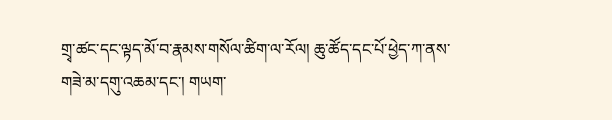གྲྭ་ཚང་དང་ལྟད་མོ་བ་རྣམས་གསོལ་ཚིག་ལ་རོལ། ཆུ་ཚོད་དང་པོ་ཕྱེད་ཀ་ནས་གཟེ་མ་དགུ་འཆམ་དང་། གཡག་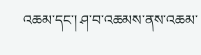འཆམ་དང་། ཤ་བ་འཆམས་ནས་འཆམ་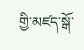གྱི་མཛད་སྒོ་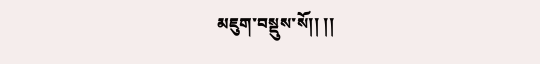མཇུག་བསྡུས་སོ།། །།